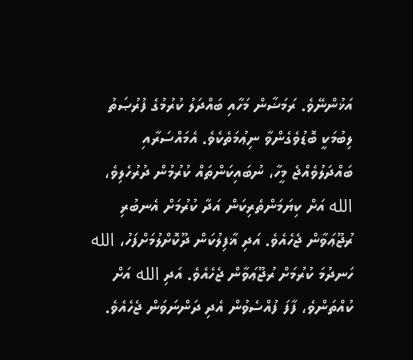އަޚުންނޭވެ. ރަމަޟާން މަހާއި ބައްދަލު ކުރުމުގެ ފުރުޞަތު ލިބުމަކީ ބޮޑުވެގެންވާ ނިޢުމަތެކެވެ. އެމައްސަރާއި ބައްދަލުވެއްޖެ މީހާ، ނުބައިކަންތައް ކުރުމުން ދުރުހެލިވެ، الله އަށް ކިޔަމަންތެރިކަން އަދާ ކުރުމަށް އެނބުރި ރުޖޫޢަވާން ޖެހެއެވެ. އަދި ޣާފިލުކަން ދޫކޮށްލުމަށްފަހު، الله ހަނދުމަ ކުރުމަށް ރުޖޫޢަވާން ޖެހެއެވެ. އަދި الله އަށް ކުއްތަންވެ، ފާފަ ފުއްސެވުން އެދި ދަންނަވަން ޖެހެއެވެ.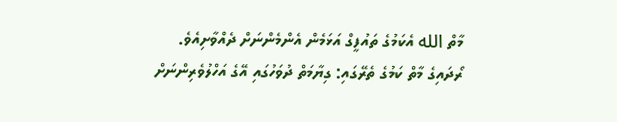މާތް الله އެކަމުގެ ތައުފީގް އަޅަމެން އެންމެންނަށް ދެއްވާށިއެވެ.
ރޯދައިގެ މާތް ކަމުގެ ތެރޭގައި: ގިޔާމަތް ދުވަހުގައި އޭގެ އަހްލުވެރިންނަށް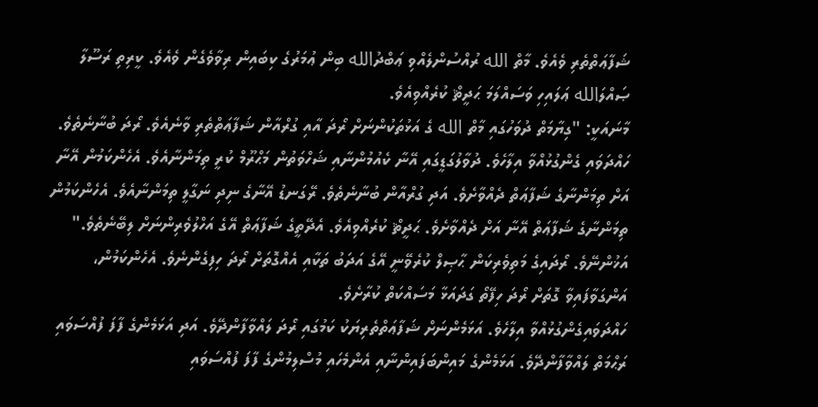ޝަފާޢަތްތެރި ވެއެވެ. މާތް الله ރުއްސުންލެއްވި ޢަބްދުالله ބިން ޢުމަރުގެ ކިބައިން ރިވާވެގެން ވެއެވެ. ކީރިތި ރަސޫލާ ޞައްލަالله ޢަލައިހި ވަސައްލަމަ ޙަދީޘް ކުރެއްވިއެވެ.
މާނައަކީ: "ގިޔާމަތް ދުވަހުގައި މާތް الله ގެ އަޅުތަކުންނަށް ރޯދަ އާއި ގުރްއާން ޝަފާޢަތްތެރި ވާނެއެވެ. ރޯދަ ބުނާނެތެވެ. ހައްދަވައި ގެންގުޅުއްވާ އިލާހެވެ. ދުވާލުގަޑީގައި އޭނާ ކެއުމުންނާއި ޝަހްވަތުން މަޙްރޫމް ކުރީ ތިމަންނާއެވެ. އެހެންކަމުން އޭނާ އަށް ތިމަންނާގެ ޝަފާޢަތް ދެއްވާށެވެ. އަދި ގުރްއާން ބުނާނެތެވެ. ރޭގަނޑު އޭނާގެ ނިދި ނަގާލީ ތިމަންނާއެވެ. އެހެންކަމުން ތިމަންނާގެ ޝަފާޢަތް އޭނާ އަށް ދެއްވާށެވެ. ޙަދީޘް ކުރެއްވިއެވެ. އެދޭތީގެ ޝަފާޢަތް އޭގެ އަހްލުވެރިންނަށް ލިބޭނެތެވެ."
އަޚުންނޭވެ. ރޯދައިގެ މަތިވެރިކަން ޙާޞިލް ކުރެވޭނީ އޭގެ އަދަބު ތަކާއި އެއްގޮތަށް ރޯދަ ހިފިގެންނެވެ. އެހެންކަމުން، އަންގަވާފައިވާ ގޮތަށް ރޯދަ ހިފޭތޯ ގަދައަޅާ މަސައްކަތް ކުރާށެވެ.
ހައްދަވައިގެންގުޅުއްވާ އިލާހެވެ. އަޅަމެންނަށް ޝަފާޢަތްތެރިޔަކު ކަމުގައި ރޯދަ ލައްވާފާންދޭވެ. އަދި އަޅަމެންގެ ފާފަ ފުއްސަވައި ރަޙްމަތް ލައްވާފާންދޭވެ. އަޅަމެންގެ މައިންބަފައިންނާއި އެންމެހައި މުސްލިމުންގެ ފާފަ ފުއްސަވައި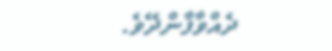ދެއްވާފާންދޭވެ.